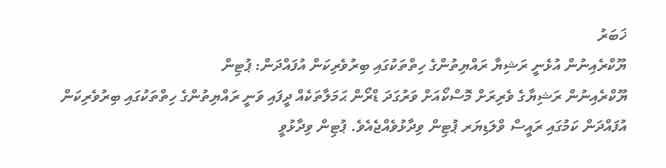ޚަބަރު
ޔޫކްރެއިނުން އުޅެނީ ރަޝިޔާ ރައްޔިތުންގެ ހިތްތަކުގައި ބިރުވެރިކަން އުފައްދަން: ޕުޓިން
ޔޫކްރެއިނުން ރަޝިޔާގެ ވެރިރަށް މޮސްކޯއަށް ވަރުގަދަ ޑްރޯން ޙަމަލާތަކެއް ދީފައި ވަނީ ރައްޔިތުންގެ ހިތްތަކުގައި ބިރުވެރިކަން އުފައްދަން ކަމުގައި ރައީސް ވްލަޑިޔަރ ޕުޓިން ވިދާޅުވެއްޖެއެވެ. ޕުޓިން ވިދާޅުވީ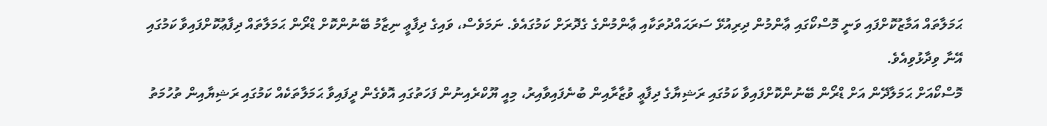ޙަމަލާތައް އަމާޒުކޮށްފައި ވަނީ މޮސްކޯގައި ޢާންމުން ދިރިއުޅޭ ސަރަޙައްދުތަކާއި ޢާންމުންގެ ގެދޮރަށް ކަމުގައެވެ. ނަމަވެސް، ވައިގެ ދިފާޢީ ނިޒާމު ބޭނުންކޮށް ޑްރޯން ޙަމަލާތައް ދިފާޢުކޮށްފައިވާ ކަމުގައި އޭނާ ވިދާޅުވިއެވެ.
މޮސްކޯއަށް ޙަމަލާދޭން އަށް ޑްރޯން ބޭނުންކޮށްފައިވާ ކަމުގައި ރަޝިޔާގެ ދިފާޢީ ވުޒާރާއިން ބުނެފައިވާއިރު، މިއީ ޔޫކްރެއިނުން ފަހަތުގައި އޮވެގެން ދީފައިވާ ޙަމަލާތަކެއް ކަމުގައި ރަޝިޔާއިން ތުހުމަތު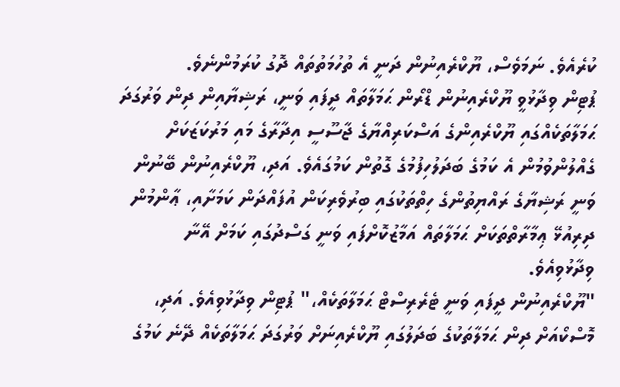ކުރެއެވެ. ނަމަވެސް، ޔޫކްރެއިނުން ދަނީ އެ ތުހުމަތުތައް ދޮގު ކުރަމުންނެވެ.
ޕުޓިން ވިދާޅުވީ ޔޫކްރެއިނުން ޑްރޯން ޙަމަލާތައް ދީފައި ވަނީ، ރަޝިޔާއިން ދިން ވަރުގަދަ ޙަމަލާތަކެއްގައި ޔޫކްރެއިންގެ އަސްކަރިއްޔާގެ ޖާސޫސީ އިދާރާގެ މައި މަރުކަޒަކަށް ގެއްލުންވުމުން އެ ކަމުގެ ބަދަލުހިފުމުގެ ގޮތުން ކަމުގައެވެ. އަދި، ޔޫކްރެއިނުން ބޭނުން ވަނީ ރަޝިޔާގެ ރައްޔިތުންގެ ހިތްތަކުގައި ބިރުވެރިކަން އުފައްދަން ކަމަށާއި، ޢާންމުން ދިރިއުޅޭ ޢިމާރާތްތަކަށް ޙަމަލާތައް އަމާޒުކޮށްފައި ވަނީ ގަސްދުގައި ކަމަށް އޭނާ ވިދާޅުވިއެވެ.
"ޔޫކްރެއިނުން ދީފައި ވަނީ ޓެރެރިސްޓް ޙަމަލާތަކެއް،" ޕުޓިން ވިދާޅުވިއެވެ. އަދި، މޮސްކޯއަށް ދިން ޙަމަލާތަކުގެ ބަދަލުގައި ޔޫކްރެއިނަށް ވަރުގަދަ ޙަމަލާތަކެއް ދޭނެ ކަމުގެ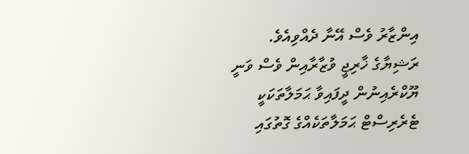އިންޒާރު ވެސް އޭނާ ދެއްވިއެވެ. ރަޝިޔާގެ ޚާރިޖީ ވުޒާރާއިން ވެސް ވަނީ ޔޫކްރެއިނުން ދީފައިވާ ޙަމަލާތަކަކީ ޓެރެރިސްޓް ޙަމަލާތަކެއްގެ ގޮތުގައި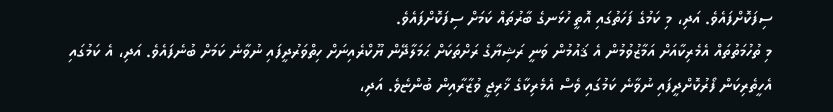ސިފަކޮށްފައެވެ. އަދި، މި ކަމުގެ ފަހަތުގައި އޮތީ ހުޅަނގެ ބާރުތައް ކަމަށް ސިފަކޮށްފައެވެ.
މި ތުހުމަތުތައް އެމެރިކާއަށް އަމާޒުވުމުން އެ ޤައުމުން ވަނީ ރަޝިޔާގެ ރަށްތަކަށް ޙަމަލާދޭން ޔޫކްރެއިނަށް ހިތްވަރުދީފައި ނުވާނެ ކަމަށް ބުނެފައެވެ. އަދި، އެ ކަމުގައި އެހީތެރިކަން ފޯރުކޮށްދީފައި ނުވާނެ ކަމުގައި ވެސް އެމެރިކާގެ ޚާރިޖީ ވުޒާރާއިން ބުންޏެވެ. އަދި،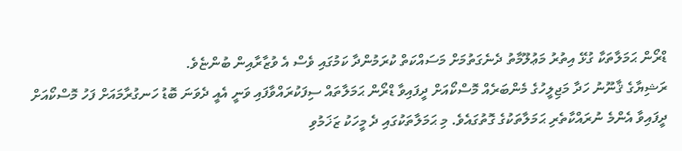ޑްރޯން ޙަމަލާތަކާ ގުޅޭ އިތުރު މަޢުލޫމާތު ދެނެގަތުމަށް މަސައްކަތް ކުރަމުންދާ ކަމުގައި ވެސް އެ ވުޒާރާއިން ބުންޏެވެ.
ރަޝިޔާގެ ޤާނޫނު ހަދާ މަޖިލީހުގެ މެންބަރެއް މޮސްކޯއަށް ދީފައިވާ ޑްރޯން ޙަމަލާތައް ސިފަކުރައްވާފައި ވަނީ އެއީ ދެވަނަ ބޮޑު ހަނގުރާމައަށް ފަހު މޮސްކޯއަށް ދީފައިވާ އެންމެ ނުރައްކާތެރި ޙަމަލާތަކުގެ ގޮތުގައެވެ. މި ޙަމަލާތަކުގައި ދެ މީހަކު ޒަޚަމުވި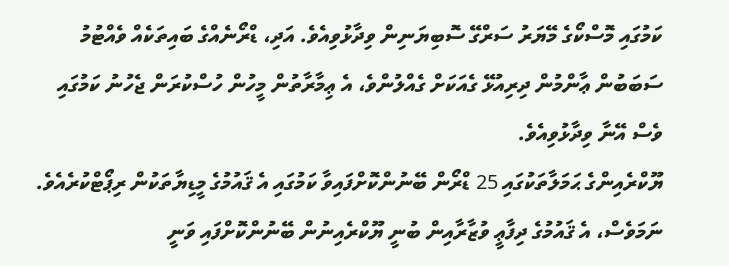ކަމުގައި މޮސްކޯގެ މޭޔަރު ސަރްގޭ ސޮބިޔަނިން ވިދާޅުވިއެވެ. އަދި، ޑްރޯނެއްގެ ބައިތަކެއް ވެއްޓުމު ސަބަބުން ޢާންމުން ދިރިއުޅޭ ގެއަކަށް ގެއްލުންވެ، އެ ޢިމާރާތުން މީހުން ހުސްކުރަން ޖެހުނު ކަމުގައި ވެސް އޭނާ ވިދާޅުވިއެވެ.
ޔޫކްރެއިންގެ ޙަމަލާތަކުގައި 25 ޑްރޯން ބޭނުންކޮށްފައިވާ ކަމުގައި އެ ޤައުމުގެ މީޑިޔާތަކުން ރިޕޯޓްކުރެއެވެ. ނަމަވެސް، އެ ޤައުމުގެ ދިފާޢީ ވުޒާރާއިން ބުނީ ޔޫކްރެއިނުން ބޭނުންކޮށްފައި ވަނީ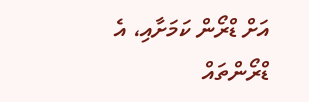އަށް ޑްރޯން ކަމަށާއި، އެ ޑްރޯންތައް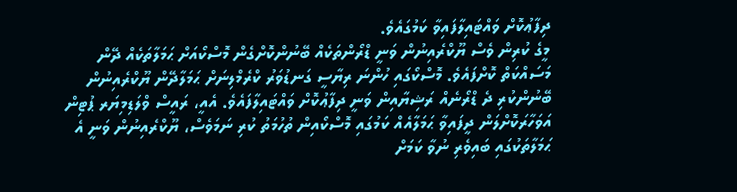ދިފާޢުކޮށް ވައްޓައިލާފައިވާ ކަމުގައެވެ.
މީގެ ކުރިން ވެސް ޔޫކްރެއިނުން ވަނީ ޑްރޯންތަކެއް ބޭނުންކޮށްގެން މޮސްކޯއަށް ޙަމަލާތަކެއް ދޭން މަސައްކަތް ކޮށްފައެވެ. މޮސްކޯގައި ހުންނަ ރިޔާސީ ގަނޑުވަރު ކްރެމްލިނަށް ޙަމަލާދޭން ޔޫކްރެއިނުން ބޭނުންކުރި ދެ ޑްރޯނެއް ރަޝިޔާއިން ވަނީ ދިފާޢުކޮށް ވައްޓައިލާފައެވެ. އެއީ، ރައީސް ވްލަޑިމިޔަރ ޕުޓިން އަވަހާރަކޮށްލަން ދީފައިވާ ޙަމަލާއެއް ކަމުގައި މޮސްކޯއިން ތުހުމަތު ކުރި ނަމަވެސް، ޔޫކްރެއިނުން ވަނީ އެ ޙަމަލާތަކުގައި ބައިވެރި ނުވާ ކަމަށް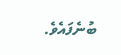ބުނެފައެވެ.